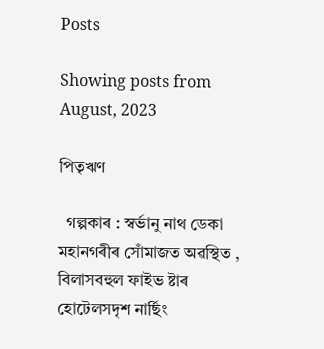Posts

Showing posts from August, 2023

পিতৃঋণ

  গল্পকাৰ : স্বৰ্ভানু নাথ ডেকা মহানগৰীৰ সোঁমাজত অৱস্থিত , বিলাসবহুল ফাইভ ষ্টাৰ হোটেলসদৃশ নাৰ্ছিং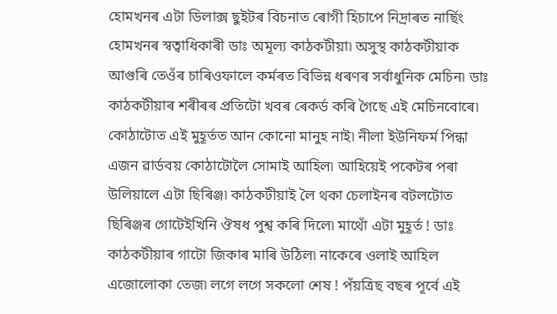হোমখনৰ এটা ডিলাক্স ছুইটৰ বিচনাত ৰোগী হিচাপে নিদ্ৰাৰত নাৰ্ছিং হোমখনৰ স্বত্বাধিকাৰী ডাঃ অমূল্য কাঠকটীয়া৷ অসুস্থ কাঠকটীয়াক আগুৰি তেওঁৰ চাৰিওফালে কৰ্মৰত বিভিন্ন ধৰণৰ সৰ্বাধুনিক মেচিন৷ ডাঃ কাঠকটীয়াৰ শৰীৰৰ প্ৰতিটো খবৰ ৰেকৰ্ড কৰি গৈছে এই মেচিনবোৰে৷ কোঠাটোত এই মুহূৰ্তত আন কোনো মানুহ নাই৷ নীলা ইউনিফৰ্ম পিন্ধা এজন ৱাৰ্ডবয় কোঠাটোলৈ সোমাই আহিল৷ আহিয়েই পকেটৰ পৰা উলিয়ালে এটা ছিৰিঞ্জ৷ কাঠকটীয়াই লৈ থকা চেলাইনৰ বটলটোত ছিৰিঞ্জৰ গোটেইখিনি ঔষধ পুশ্ব কৰি দিলে৷ মাথোঁ এটা মুহূৰ্ত ! ডাঃ কাঠকটীয়াৰ গাটো জিকাৰ মাৰি উঠিল৷ নাকেৰে ওলাই আহিল এজোলোকা তেজ৷ লগে লগে সকলো শেষ ! পঁয়ত্ৰিছ বছৰ পূৰ্বে এই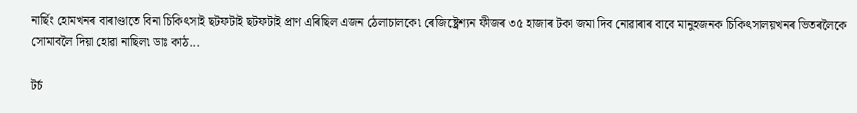নাৰ্ছিং হোমখনৰ বাৰাণ্ডাতে বিনা চিকিৎসাই ছটফটাই ছটফটাই প্ৰাণ এৰিছিল এজন ঠেলাচালকে৷ ৰেজিষ্ট্ৰেশ্যন ফীজৰ ৩৫ হাজাৰ টকা জমা দিব নোৱাৰাৰ বাবে মানুহজনক চিকিৎসালয়খনৰ ভিতৰলৈকে সোমাবলৈ দিয়া হোৱা নাছিল৷ ডাঃ কাঠ...

টৰ্চ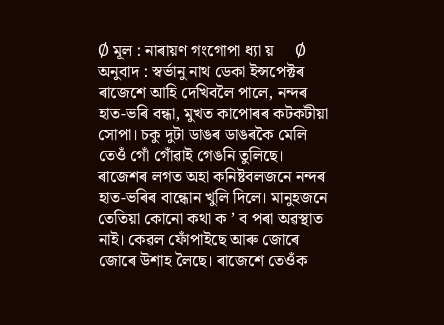Ø মূল : নাৰায়ণ গংগোপা ধ্যা য়     Ø অনুবাদ : স্বৰ্ভানু নাথ ডেকা ইন্সপেক্টৰ ৰাজেশে আহি দেখিবলৈ পালে, নন্দৰ হাত-ভৰি বন্ধা, মুখত কাপোৰৰ কটকটীয়া সোপা। চকু দুটা ডাঙৰ ডাঙৰকৈ মেলি তেওঁ গোঁ গোঁৱাই গেঙনি তুলিছে। ৰাজেশৰ লগত অহা কনিষ্টবলজনে নন্দৰ হাত-ভৰিৰ বান্ধোন খুলি দিলে। মানুহজনে তেতিয়া কোনো কথা ক ’ ব পৰা অৱস্থাত নাই। কেৱল ফোঁপাইছে আৰু জোৰে জোৰে উশাহ লৈছে। ৰাজেশে তেওঁক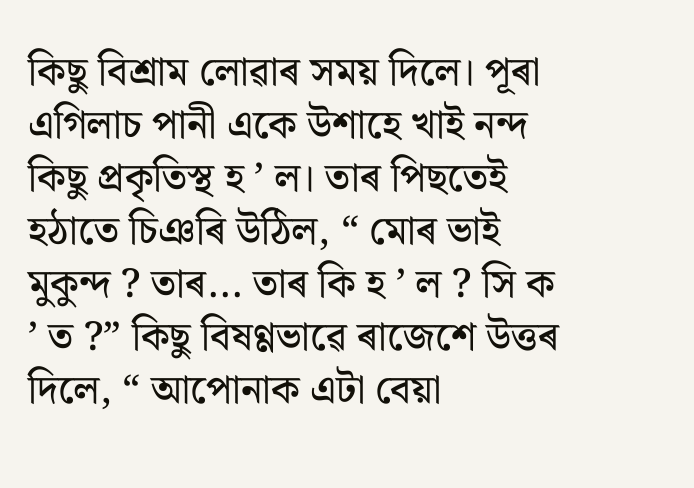কিছু বিশ্ৰাম লোৱাৰ সময় দিলে। পূৰা এগিলাচ পানী একে উশাহে খাই নন্দ কিছু প্ৰকৃতিস্থ হ ’ ল। তাৰ পিছতেই হঠাতে চিঞৰি উঠিল, “ মোৰ ভাই মুকুন্দ ? তাৰ... তাৰ কি হ ’ ল ? সি ক ’ ত ?” কিছু বিষণ্ণভাৱে ৰাজেশে উত্তৰ দিলে, “ আপোনাক এটা বেয়া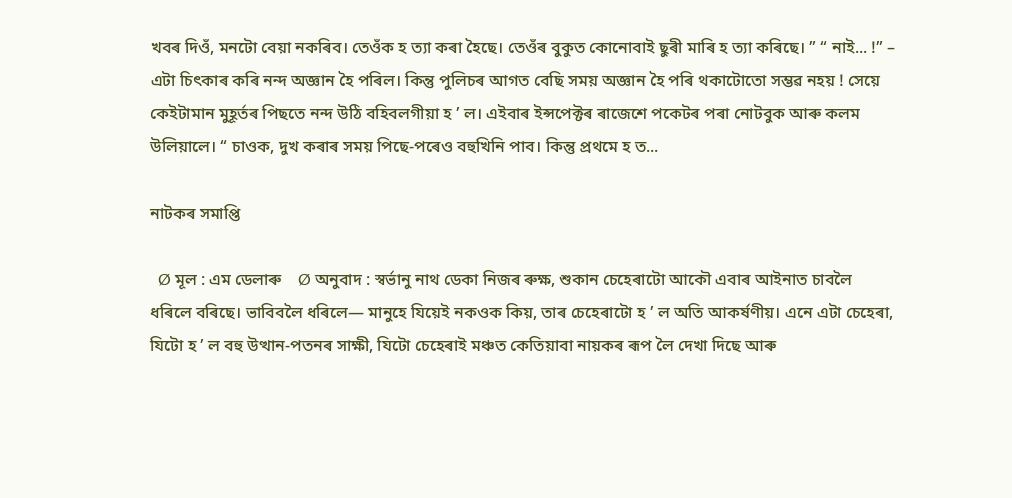খবৰ দিওঁ, মনটো বেয়া নকৰিব। তেওঁক হ ত্যা কৰা হৈছে। তেওঁৰ বুকুত কোনোবাই ছুৰী মাৰি হ ত্যা কৰিছে। ” “ নাই... !” – এটা চিৎকাৰ কৰি নন্দ অজ্ঞান হৈ পৰিল। কিন্তু পুলিচৰ আগত বেছি সময় অজ্ঞান হৈ পৰি থকাটোতো সম্ভৱ নহয় ! সেয়ে কেইটামান মুহূৰ্তৰ পিছতে নন্দ উঠি বহিবলগীয়া হ ’ ল। এইবাৰ ইন্সপেক্টৰ ৰাজেশে পকেটৰ পৰা নোটবুক আৰু কলম উলিয়ালে। “ চাওক, দুখ কৰাৰ সময় পিছে-পৰেও বহুখিনি পাব। কিন্তু প্ৰথমে হ ত...

নাটকৰ সমাপ্তি

  Ø মূল : এম ডেলাৰু    Ø অনুবাদ : স্বৰ্ভানু নাথ ডেকা নিজৰ ৰুক্ষ, শুকান চেহেৰাটো আকৌ এবাৰ আইনাত চাবলৈ ধৰিলে বৰিছে। ভাবিবলৈ ধৰিলে— মানুহে যিয়েই নকওক কিয়, তাৰ চেহেৰাটো হ ’ ল অতি আকৰ্ষণীয়। এনে এটা চেহেৰা, যিটো হ ’ ল বহু উত্থান-পতনৰ সাক্ষী, যিটো চেহেৰাই মঞ্চত কেতিয়াবা নায়কৰ ৰূপ লৈ দেখা দিছে আৰু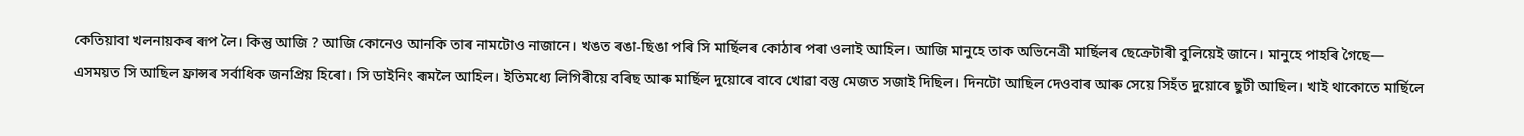কেতিয়াবা খলনায়কৰ ৰূপ লৈ। কিন্তু আজি ? আজি কোনেও আনকি তাৰ নামটোও নাজানে। খঙত ৰঙা-ছিঙা পৰি সি মাৰ্ছিলৰ কোঠাৰ পৰা ওলাই আহিল। আজি মানুহে তাক অভিনেত্ৰী মাৰ্ছিলৰ ছেক্ৰেটাৰী বুলিয়েই জানে। মানুহে পাহৰি গৈছে— এসময়ত সি আছিল ফ্ৰান্সৰ সৰ্বাধিক জনপ্ৰিয় হিৰো। সি ডাইনিং ৰূমলৈ আহিল। ইতিমধ্যে লিগিৰীয়ে বৰিছ আৰু মাৰ্ছিল দুয়োৰে বাবে খোৱা বস্তু মেজত সজাই দিছিল। দিনটো আছিল দেওবাৰ আৰু সেয়ে সিহঁত দুয়োৰে ছুটী আছিল। খাই থাকোতে মাৰ্ছিলে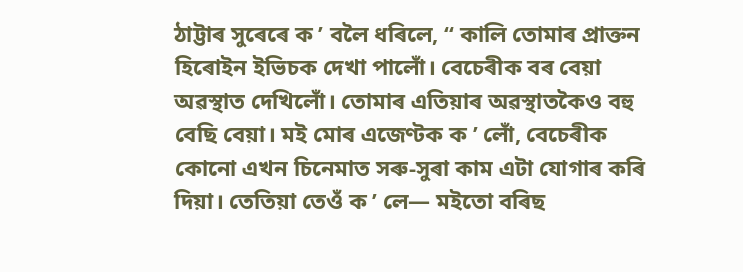ঠাট্টাৰ সুৰেৰে ক ’ বলৈ ধৰিলে, “ কালি তোমাৰ প্ৰাক্তন হিৰোইন ইভিচক দেখা পালোঁ। বেচেৰীক বৰ বেয়া অৱস্থাত দেখিলোঁ। তোমাৰ এতিয়াৰ অৱস্থাতকৈও বহু বেছি বেয়া। মই মোৰ এজেণ্টক ক ’ লোঁ, বেচেৰীক কোনো এখন চিনেমাত সৰু-সুৰা কাম এটা যোগাৰ কৰি দিয়া। তেতিয়া তেওঁ ক ’ লে— মইতো বৰিছ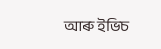আৰু ইভিচ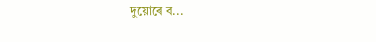দুয়োৰে ব...